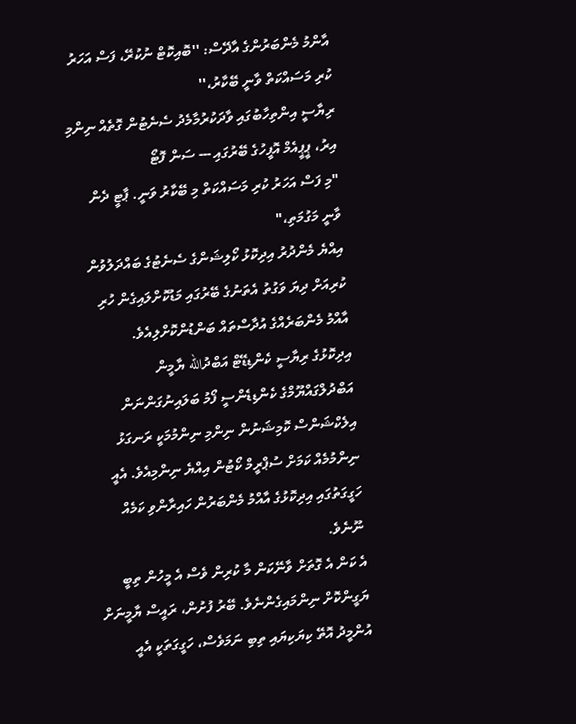އާންމު މެންބަރުންގެ އާދޭސް: ''ބޮއިކޮޓް ނުކުރޭ، ފަސް އަހަރު ކުރި މަސައްކަތް ވާނީ ބޭކާރު،''
ރިޔާސީ އިންތިހާބުގައި ވާދަކުރުމާމެދު ސެނެޓުން ގޮތެއް ނިންމި އިރު، ޕީޕީއެމް އޮފީހުގެ ބޭރުގައި --- ސަން ފޮޓޯ
"މި ފަސް އަހަރު ކުރި މަސައްކަތް މި ބޭކާރު ވަނީ. ޕާޓީ ދެން ވާނީ މަގުމަތި،"
އިއްޔެ މެންދުރު އިދިކޮޅު ކޯލިޝަންގެ ސެނެޓުގެ ބައްދަލުވުން ކުރިއަށް ދިޔަ ވަގުތު އެތަނުގެ ބޭރުގައި މަޑުކޮށްލައިގެން ހުރި އާއްމު މެންބަރެއްގެ އުދާސްތައް ބަންޑުންކޮށްލިއެވެ.
އިދިކޮޅުގެ ރިޔާސީ ކެންޑިޑޭޓް އަބްދުالله ޔާމީން އަބްދުލްގައްޔޫމްގެ ކެންޑިޑެންސީ ފޯމު ބަލައިނުގަންނަން އިލެކްޝަންސް ކޮމިޝަނުން ނިންމި ނިންމުމަކީ ރަނގަޅު ނިންމުމެއް ކަމަށް ސުޕްރީމް ކޯޓުން އިއްޔެ ނިންމިއެވެ. އެއީ ހަގީގަތުގައި އިދިކޮޅުގެ އާއްމު މެންބަރުން ހައިރާންވި ކަމެއް ނޫނެވެ.
އެ ކަން އެ ގޮތަށް ވާނޭކަން މާ ކުރިން ވެސް އެ މީހުން ތިބީ ޔަގީންކޮށް ނިންމައިގެންނެވެ. ބޭރު ފުށުން، ރައީސް ޔާމީނަށް އުންމީދު އޮތޭ ކިޔަކިޔައި ތިބި ނަމަވެސް، ހަގީގަތަކީ އެއީ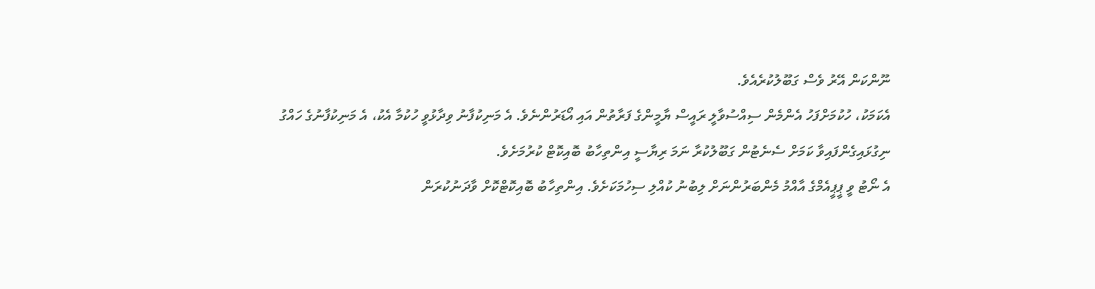ނޫންކަން އޭރު ވެސް ގަބޫލުކުރެއެވެ.
އެކަމަކު، ހުކުމަށްފަހު އެންމެން ސިއްސުވާލީ ރައީސް ޔާމީންގެ ފަރާތުން އައި އޯޑަރުންނެވެ. އެ މަނިކުފާނު ވިދާޅުވީ ހުކުމާ އެކު، އެ މަނިކުފާނުގެ ހައްގު ނިގުޅައިގެންފައިވާ ކަމަށް ސެނެޓުން ގަބޫލުކުރާ ނަމަ ރިޔާސީ އިންތިހާބު ބޮއިކޮޓް ކުރުމަށެވެ.
އެ ނޯޓު ވީ ޕީޕީއެމްގެ އާއްމު މެންބަރުންނަށް ލިބުނު ކުއްލި ސިހުމަކަށެވެ. އިންތިހާބު ބޮއިކޮޓްކޮށް ވާދަނުކުރަން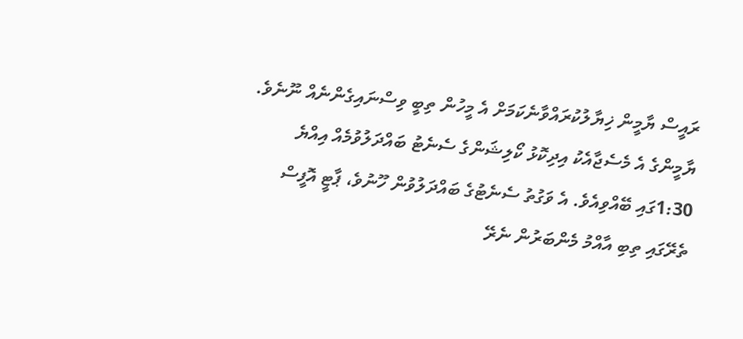ރައީސް ޔާމީން ޚިޔާލުކުރައްވާނެކަމަށް އެ މީހުން ތިބީ ވިސްނައިގެންނެއް ނޫނެވެ.
ޔާމީންގެ އެ މެސެޖާއެކު އިދިކޮޅު ކޯލިޝަންގެ ސެނެޓު ބައްދަލުވުމެއް އިއްޔެ 1:30ގައި ބޭއްވިއެވެ. އެ ވަގުތު ސެނެޓުގެ ބައްދަލުވުން ހޫނުވެ، ޕާޓީ އޮފީސް ތެރޭގައި ތިބި އާއްމު މެންބަރުން ނެރޭ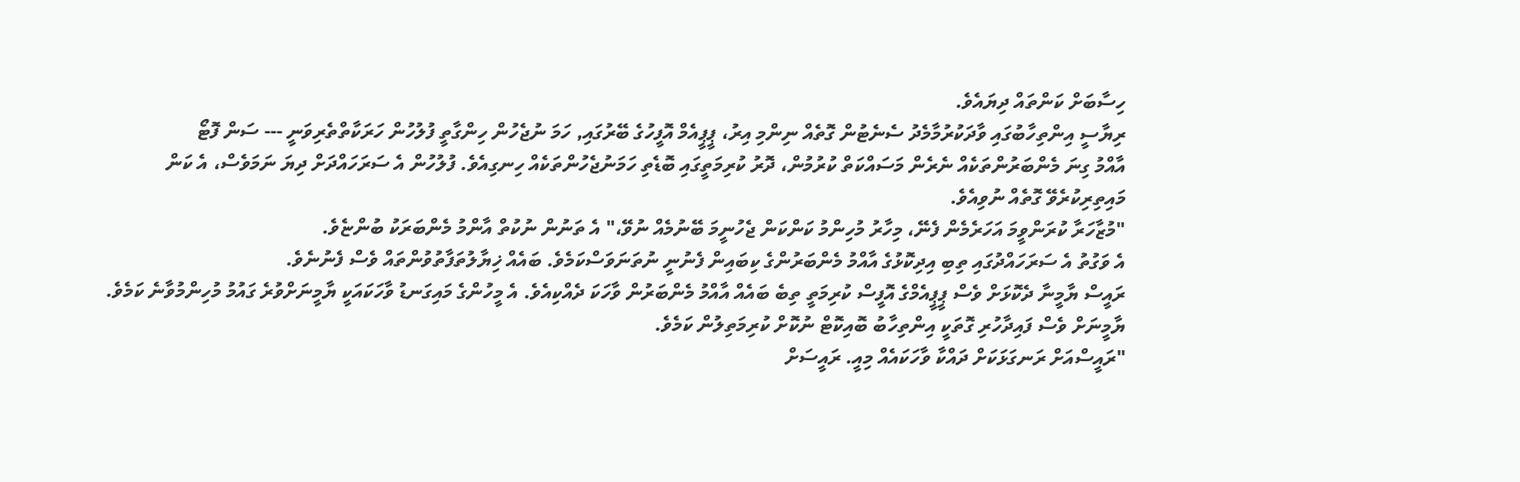ހިސާބަށް ކަންތައް ދިޔައެވެ.
ރިޔާސީ އިންތިހާބުގައި ވާދަކުރުމާމެދު ސެނެޓުން ގޮތެއް ނިންމި އިރު، ޕީޕީއެމް އޮފީހުގެ ބޭރުގައި, ހަމަ ނުޖެހުން ހިންގާތީ ފުލުހުން ހަރަކާތްތެރިވަނީ --- ސަން ފޮޓޯ
އާއްމު ގިނަ މެންބަރުންތަކެއް ނެރެން މަސައްކަތް ކުރުމުން، ދޮރު ކުރިމަތީގައި ބޮޑެތި ހަމަނުޖެހުންތަކެއް ހިނގިއެވެ. ފުލުހުން އެ ސަރަހައްދަށް ދިޔަ ނަމަވެސް، އެ ކަން މައިތިރިކުރެވޭ ގޮތެއް ނުވިއެވެ.
"މުޒާހަރާ ކުރަންވީމަ އަހަރެމެން ފެނޭ، މިހާރު މުހިންމު ކަންކަން ޖެހުނީމަ ބޭނުމެއް ނުވޭ،" އެ ތަނުން ނުކުތް އާންމު މެންބަރަކު ބުންޏެވެ.
އެ ވަގުތު އެ ސަރަހައްދުގައި ތިބި އިދިކޮޅުގެ އާއްމު މެންބަރުންގެ ކިބައިން ފެނުނީ ނުތަނަވަސްކަމެވެ. ބައެއް ޚިޔާލުތަފާތުވުންތައް ވެސް ފެނުނެވެ.
ރައީސް ޔާމީނާ ދެކޮޅަށް ވެސް ޕީޕީއެމްގެ އޮފީސް ކުރިމަތީ ތިބެ ބައެއް އާއްމު މެންބަރުން ވާހަކަ ދެއްކިއެވެ. އެ މީހުންގެ މައިގަނޑު ވާހަކައަކީ ޔާމީނަށްވުރެ ގައުމު މުހިންމުވާނެ ކަމެވެ. ޔާމީނަށް ވެސް ފައިދާހުރި ގޮތަކީ އިންތިހާބު ބޮއިކޮޓް ނުކޮށް ކުރިމަތިލުން ކަމެވެ.
"ރައީސްއަށް ރަނގަޅަކަށް ދައްކާ ވާހަކައެއް މިއީ. ރައީސަށް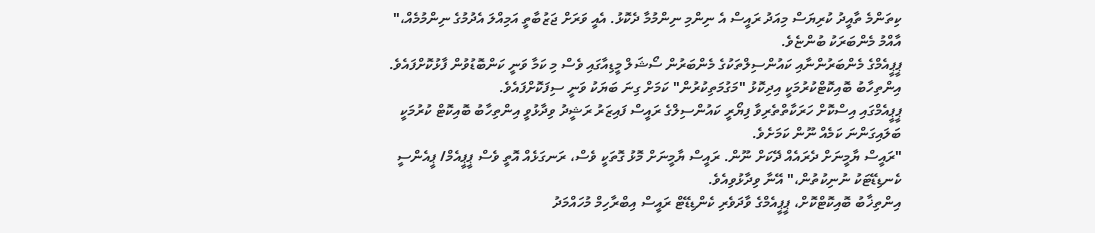ކިތަންމެ ތާއީދު ކުރިޔަސް މިއަދު ރައީސް އެ ނިންމި ނިންމުމާ ދެކޮޅު. އެއީ ވަރަށް ޖަޒުބާތީ އަމިއްލަ އެދުމުގެ ނިންމުމެއް،" އާއްމު މެންބަރަކު ބުންޏެވެ.
ޕީޕީއެމްގެ މެންބަރުންނާއި ކައުންސިލްތަކުގެ މެންބަރުން ސޯޝަލް މީޑިއާގައި ވެސް މި ކަމާ ވަނީ ކަންބޮޑުވުން ފާޅުކޮށްފައެވެ. އިންތިހާބު ބޮއިކޮޓްކުރުމަކީ އިދިކޮޅު "މަގުމަތިކުރުން" ކަމަށް ގިނަ ބަޔަކު ވަނީ ސިފަކޮށްފައެވެ.
ޕީޕީއެމްގައި އިސްކޮށް ހަރަކާތްތެރިވާ ފިޔޯރީ ކައުންސިލްގެ ރައީސް ފައިޒަރު ރަޝީދު ވިދާޅުވީ އިންތިހާބު ބޮއިކޮޓް ކުރުމަކީ ބަލައިގަންނަ ކަމެއް ނޫން ކަމަށެވެ.
"ރައީސް ޔާމީނަށް ދެރައެއް ދޭކަށް ނޫން. ރައީސް ޔާމީނަށް މޮޅު ގޮތަކީ ވެސް، ރަނގަޅެއް އޮތީ ވެސް ޕީޕީއެމް/ ޕީއެންސީ ކެނޑިޑޭޓަކު ނުނިކުތުން،" އޭނާ ވިދާޅުވިއެވެ.
އިންތިޚާބު ބޮއިކޮޓްކޮށް، ޕީޕީއެމްގެ ވާދަވެރި ކެންޑިޑޭޓް ރައީސް އިބްރާހިމް މުހައްމަދު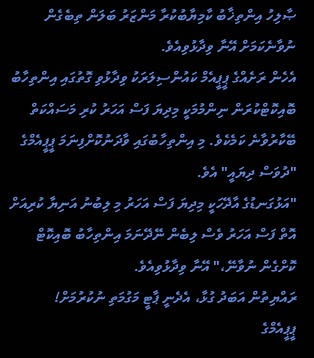ޞާލިހު އިންތިޚާބު ކާމިޔާބުކުރާ މަންޒަރު ބަލަން ތިބެގެން ނުވާނެކަމަށް އޭނާ ވިދާޅުވިއެވެ.
އެހެން ރަށެއްގެ ޕީޕީއެމް ކައުންސިލަރަކު ވިދާޅުވި ގޮތުގައި އިންތިހާބު ބޮއިކޮޓްކުރަން ނިންމުމަކީ މިދިޔަ ފަސް އަހަރު ކުރި މަސައްކަތް ބޭކާރުވާނެ ކަމެކެވެ. މި އިންތިހާބުގައި ވާދަނުކޮށްފިނަމަ ޕީޕީއެމްގެ "ދުވަސް ދިޔައީ" އެވެ.
"އަޅުގަނޑުގެ އާދޭހަކީ މިދިޔަ ފަސް އަހަރު މި ލިބުނު އަނިޔާ ކުރިއަށް އޮތް ފަސް އަހަރު ވެސް ލިބެން ނޭދޭނަމަ އިންތިހާބު ބޮއިކޮޓް ކޮށްގެން ނުވާނޭ،" އޭނާ ވިދާޅުވިއެވެ.
ރައްޔިތުން އަބަދު ގުޅާ، އެދެނީ ޕާޓީ މަގުމަތި ނުކުރުމަށް!
ޕީޕީއެމްގެ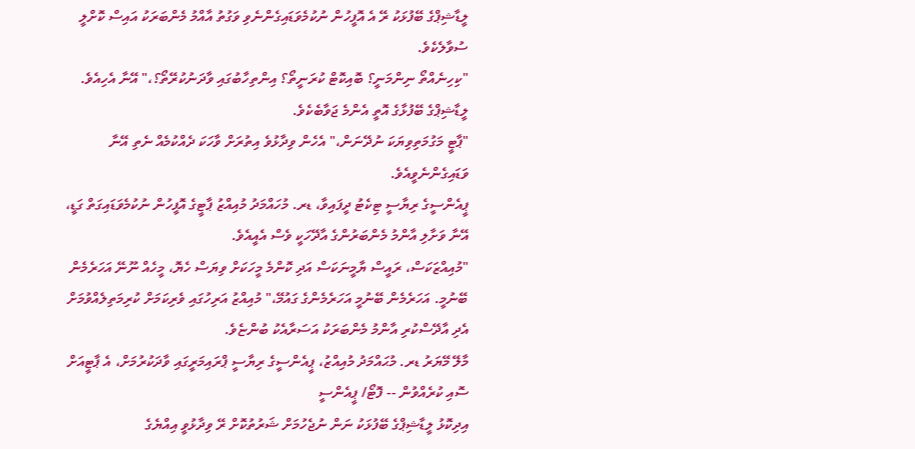ލީޑާޝިޕްގެ ބޭފުޅަކު ރޭ އެ އޮފީހުން ނުކުމެވަޑައިގެންނެވި ވަގުތު އާއްމު މެންބަރަކު އައިސް ކޮށްލީ ސުވާލެކެވެ.
"ކިހިނެއްތޯ ނިންމަނީ؟ ބޮއިކޮޓް ކުރަނީތޯ؟ އިންތިހާބުގައި ވާދަނުކުރޭތޯ؟،" އޭނާ އެހިއެވެ.
ލީޑާޝިޕްގެ ބޭފުޅާގެ އޮތީ އެންމެ ޖަވާބެކެވެ.
"ޕާޓީ މަގުމަތިވިޔަކަ ނުދޭނަން،" އެހެން ވިދާޅުވެ އިތުރަށް ވާހަކަ ދެއްކުމެއް ނެތި އޭނާ ވަޑައިގެންނެވީއެވެ.
ޕީއެންސީގެ ރިޔާސީ ޓިކެޓު ދީފައިވާ، ޑރ. މުހައްމަދު މުއިއްޒު ޕާޓީގެ އޮފީހުން ނުކުމެވަޑައިގަތް ގަޑީ، އޭނާ ވަށާލި އާންމު މެންބަރުންގެ އާދޭހަކީ ވެސް އެއީއެވެ.
"މުއިއްޒަކަސް، ރައީސް ޔާމީނަކަސް އަދި ކޮންމެ މީހަކަށް ވިޔަސް ހެޔޮ، މީހެއް ނޫނޭ އަހަރެމެން ބޭނުމީ. އަހަރެމެން ބޭނުމީ އަހަރެމެންގެ ގައުމޭ،" މުއިއްޒު އަރިހުގައި ވެރިކަމަށް ކުރިމަތިލެއްވުމަށް އެދި އާދޭސްކުރި އާންމު މެންބަރަކު އަސަރާއެކު ބުންޏެވެ.
މާލޭ މޭޔަރު ޑރ. މުޙައްމަދު މުއިއްޒު، ޕީއެންސީގެ ރިޔާސީ ޕްރައިމަރީގައި ވާދަކުރުމަށް، އެ ޕާޓީއަށް ސޮއި ކުރެއްވުން -- ފޮޓޯ/ ޕީއެންސީ
އިދިކޮޅު ލީޑާޝިޕްގެ ބޭފުޅަކު ނަން ނުޖެހުމަށް ޝަރުތުކޮށް ރޭ ވިދާޅުވީ އިއްޔެގެ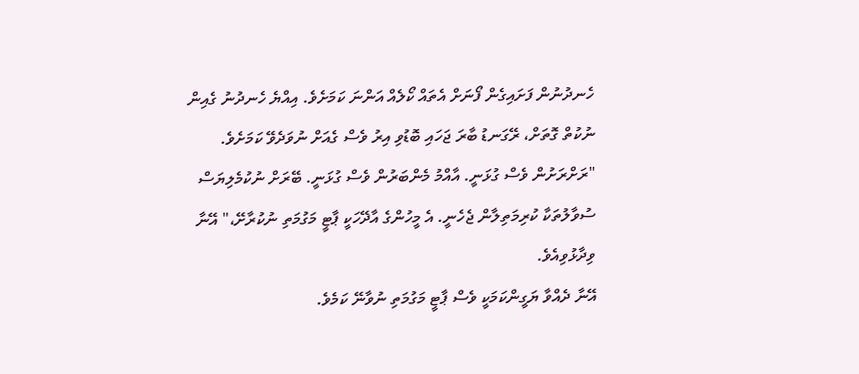ހެނދުނުން ފަށައިގެން ފޯނަށް އެތައް ކޯލެއް އަންނަ ކަމަށެވެ. އިއްޔެ ހެނދުނު ގެއިން ނުކުތް ގޮތަށް، ރޭގަނޑު ބާރަ ޖަހައި ބޮޑުވި އިރު ވެސް ގެއަށް ނުވަދެވޭ ކަމަށެވެ.
"ރަށްރަށުން ވެސް ގުޅަނީ. އާއްމު މެންބަރުން ވެސް ގުޅަނީ. ބޭރަށް ނުކުމެލިޔަސް ސުވާލުތަކާ ކުރިމަތިލާން ޖެހެނީ. އެ މީހުންގެ އާދޭހަކީ ޕާޓީ މަގުމަތި ނުކުރާށޭ،" އޭނާ ވިދާޅުވިއެވެ.
އޭނާ ދެއްވާ ޔަގީންކަމަކީ ވެސް ޕާޓީ މަގުމަތި ނުވާނޭ ކަމެވެ.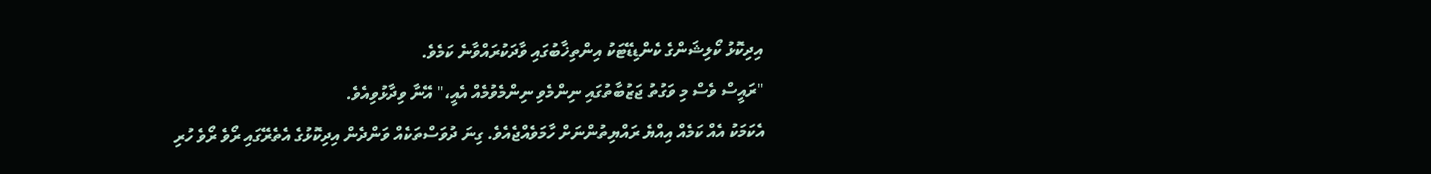އިދިކޮޅު ކޯލިޝަންގެ ކެންޑިޑޭޓަކު އިންތިޚާބުގައި ވާދަކުރައްވާނެ ކަމެވެ.
"ރައީސް ވެސް މި ވަގުތު ޖަޒުބާތުގައި ނިންމެވި ނިންމެވުމެއް އެއީ،" އޭނާ ވިދާޅުވިއެވެ.
އެކަމަކު އެއް ކަމެއް އިއްޔެ ރައްޔިތުންނަށް ހާމަވެއްޖެއެވެ. ގިނަ ދުވަސްތަކެއް ވަންދެން އިދިކޮޅުގެ އެތެރޭގައި ރޯވެ ރޯވެ ހުރި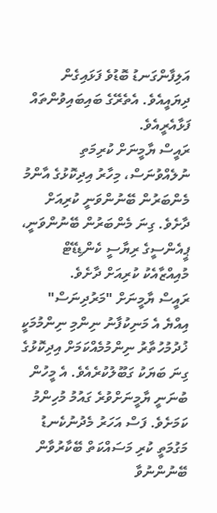އަލިފާންގަނޑު ބޮޑުވެ ފަޅައިގެން ދިޔައީއެވެ. އެތެރޭގެ ބައިބައިވުންތައް ފަޅާއެރީއެވެ.
ރައީސް ޔާމީނަށް ކުރިމަތި ނުލެއްވުނަސް، މިހާރު އިދިކޮޅުގެ އާންމު މެންބަރުން ބޭނުންވަނީ ކުރިއަށް ދާށެވެ. ގިނަ މެންބަރުން ބޭނުންވަނީ، ޕީއެންސީގެ ރިޔާސީ ކެންޑިޑޭޓް މުއިއްޒާއެކު ކުރިއަށް ދާށެވެ.
ރައީސް ޔާމީނަށް "މަރުދިނަސް" އިއްޔެ އެ މަނިކުފާނު ނިންމި ނިންމުމަކީ ޚުދުމުހުތާރު ނިންމުމެއްކަމަށް އިދިކޮޅުގެ ގިނަ ބަޔަކު ގަބޫލުކުރެއެވެ. އެ މީހުން ބުނަނީ ޔާމީނަށްވުރެ ގައުމު މުހިންމު ކަމަށެވެ. ފަސް އަހަރު މެދުނުކެނޑު މަގުމަތީ ކުރި މަސައްކަތް ބޭކާރުވާން ބޭނުންނުވާ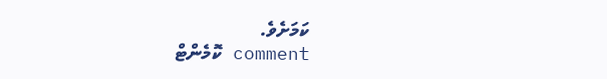ކަމަށެވެ.
comment ކޮމެންޓް